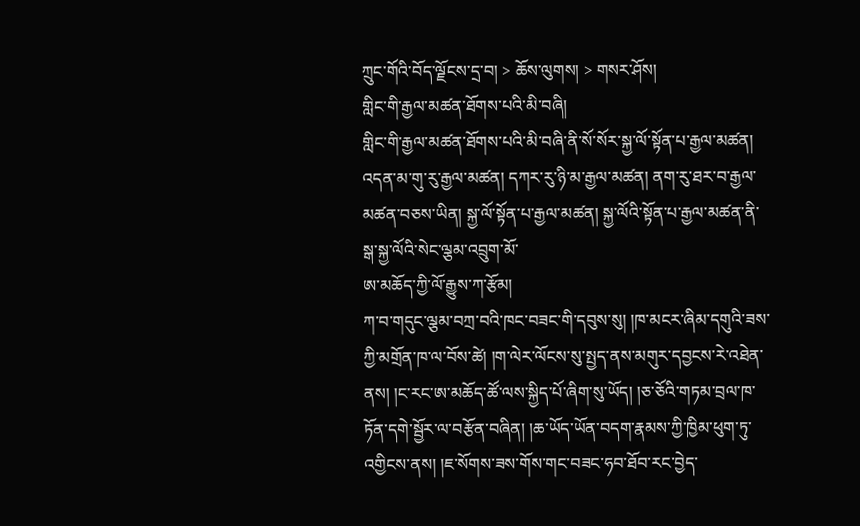ཀྲུང་གོའི་བོད་ལྗོངས་དྲ་བ། > ཆོས་ལུགས། > གསར་ཤོས།
གླིང་གི་རྒྱལ་མཚན་ཐོགས་པའི་མི་བཞི།
གླིང་གི་རྒྱལ་མཚན་ཐོགས་པའི་མི་བཞི་ནི་སོ་སོར་སྐྱ་ལོ་སྟོན་པ་རྒྱལ་མཚན། འདན་མ་གུ་རུ་རྒྱལ་མཚན། དཀར་རུ་ཉི་མ་རྒྱལ་མཚན། ནག་རུ་ཐར་བ་རྒྱལ་མཚན་བཅས་ཡིན། སྐྱ་ལོ་སྟོན་པ་རྒྱལ་མཚན། སྐྱ་ལོའི་སྟོན་པ་རྒྱལ་མཚན་ནི་སྒ་སྐྱ་ལོའི་སེང་ལྕམ་འབྲུག་མོ་
ཨ་མཆོད་ཀྱི་ལོ་རྒྱུས་ཀ་རྩོམ།
ཀ་བ་གདུང་ལྕམ་བཀྲ་བའི་ཁང་བཟང་གི་དབུས་སུ། །ཁ་མངར་ཞིམ་དགུའི་ཟས་ཀྱི་མགྲོན་ཁ་ལ་བོས་ཚེ། །ག་ལེར་ལོངས་སུ་སྤྱད་ནས་མགུར་དབྱངས་རེ་འཐེན་ནས། །ང་རང་ཨ་མཆོད་ཚོ་ལས་སྐྱིད་པོ་ཞིག་སུ་ཡོད། །ཅ་ཅོའི་གཏམ་བྲལ་ཁ་ཏོན་དགེ་སྦྱོར་ལ་བརྩོན་བཞིན། །ཆ་ཡོད་ཡོན་བདག་རྣམས་ཀྱི་ཁྱིམ་ཕུག་ཏུ་འགྱིངས་ནས། །ཇ་སོགས་ཟས་གོས་གང་བཟང་ཧབ་ཐོབ་རང་བྱེད་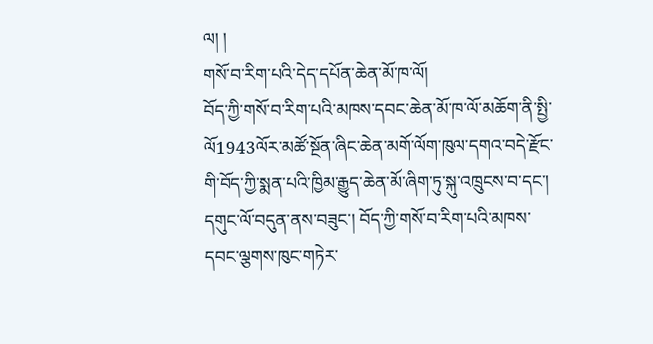ལ། །
གསོ་བ་རིག་པའི་དེད་དཔོན་ཆེན་མོ་ཁ་ལོ།
བོད་ཀྱི་གསོ་བ་རིག་པའི་མཁས་དབང་ཆེན་མོ་ཁ་ལོ་མཆོག་ནི་སྤྱི་ལོ1943ལོར་མཚོ་སྔོན་ཞིང་ཆེན་མགོ་ལོག་ཁུལ་དགའ་བདེ་རྫོང་གི་བོད་ཀྱི་སྨན་པའི་ཁྱིམ་རྒྱུད་ཆེན་མོ་ཞིག་ཏུ་སྐུ་འཁྲུངས་བ་དང་། དགུང་ལོ་བདུན་ནས་བཟུང་། བོད་ཀྱི་གསོ་བ་རིག་པའི་མཁས་དབང་ལྕགས་ཁུང་གཏེར་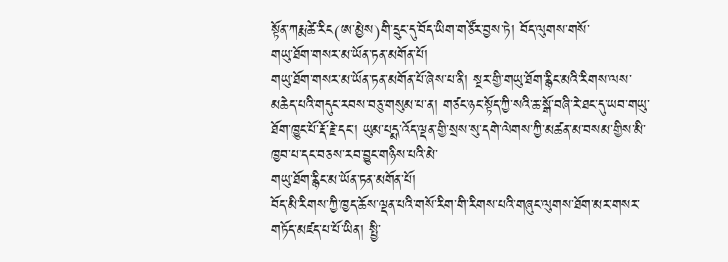སྟོན་ཀརྨ་ཚེ་རིང(ཨ་མྱེས)གི་དྲུང་དུ་བོད་ཡིག་གཙོར་བྱས་ཏེ། བོད་ལུགས་གསོ་
གཡུ་ཐོག་གསར་མ་ཡོན་ཏན་མགོན་པོ།
གཡུ་ཐོག་གསར་མ་ཡོན་ཏན་མགོན་པོ་ཞེས་པ་ནི། སྔར་གྱི་གཡུ་ཐོག་རྙིང་མའི་རིགས་ལས་མཆེད་པའི་གདུང་རབས་བཅུ་གསུམ་པ་ན། གཙང་ཉང་སྟོད་ཀྱི་སའི་ཆ་སྒོ་བཞི་རེ་ཐང་དུ་ཡབ་གཡུ་ཐོག་ཁྱུང་པོ་རྡོ་རྗེ་དང་། ཡུམ་པདྨ་འོད་ལྡན་གྱི་སྲས་སུ་དགེ་ལེགས་ཀྱི་མཚན་མ་བསམ་གྱིས་མི་ཁྱབ་པ་དང་བཅས་རབ་བྱུང་གཉིས་པའི་མེ་
གཡུ་ཐོག་རྙིང་མ་ཡོན་ཏན་མགོན་པོ།
བོད་མི་རིགས་ཀྱི་ཁྱད་ཆོས་ལྡན་པའི་གསོ་རིག་གི་རིགས་པའི་གཞུང་ལུགས་ཐོག་མར་གསར་གཏོད་མཛད་པ་པོ་ཡིན། སྤྱི་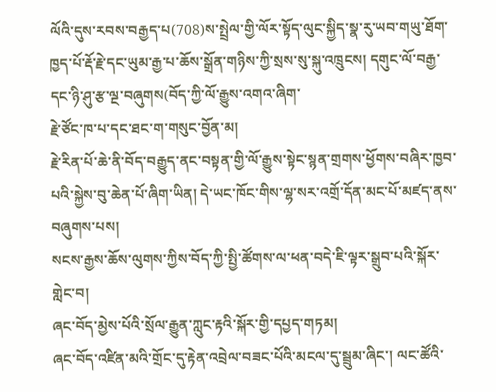ལོའི་དུས་རབས་བརྒྱད་པ(708)ས་སྤྲེལ་གྱི་ལོར་སྟོད་ལུང་སྐྱིད་སྣ་རུ་ཡབ་གཡུ་ཐོག་ཁྱད་པོ་རྡོ་རྗེ་དང་ཡུམ་རྒྱ་པ་ཆོས་སྒྲོན་གཉིས་ཀྱི་སྲས་སུ་སྐུ་འཁྲུངས། དགུང་ལོ་བརྒྱ་དང་ཉི་ཤུ་རྩ་ལྔ་བཞུགས(བོད་ཀྱི་ལོ་རྒྱུས་འགའ་ཞིག་
རྗེ་ཙོང་ཁ་པ་དང་ཐང་ག་གསུང་བྱོན་མ།
རྗེ་རིན་པོ་ཆེ་ནི་བོད་བརྒྱུད་ནང་བསྟན་གྱི་ལོ་རྒྱུས་སྟེང་སྙན་གྲགས་ཕྱོགས་བཞིར་ཁྱབ་པའི་སྐྱེས་བུ་ཆེན་པོ་ཞིག་ཡིན། དེ་ཡང་ཁོང་གིས་ལྷ་སར་འགྲོ་དོན་མང་པོ་མཛད་ནས་བཞུགས་པས།
སངས་རྒྱས་ཆོས་ལུགས་ཀྱིས་བོད་ཀྱི་སྤྱི་ཚོགས་ལ་ཕན་བདེ་ཇི་ལྟར་སྒྲུབ་པའི་སྐོར་གླེང་བ།
ཞང་བོད་མྱེས་པོའི་སྲོལ་རྒྱུན་ཀླུང་རྟའི་སྐོར་གྱི་དཔྱད་གཏམ།
ཞང་བོད་འཛིན་མའི་གྲོང་དུ་རྟེན་འབྲེལ་བཟང་པོའི་མངལ་དུ་སྦྲུམ་ཞིང་། ལང་ཚོའི་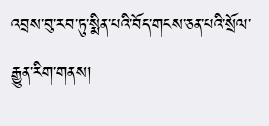འབྲས་བུ་རབ་ཏུ་སྨིན་པའི་བོད་གངས་ཅན་པའི་སྲོལ་རྒྱུན་རིག་གནས།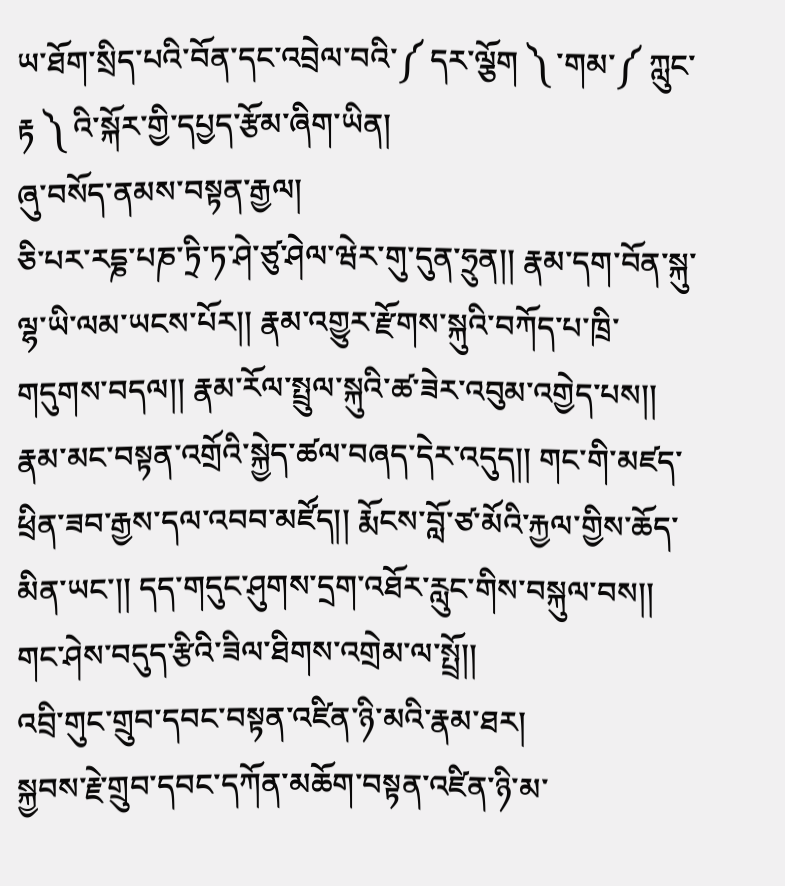ཡ་ཐོག་སྲིད་པའི་བོན་དང་འབྲེལ་བའི་༼ དར་ལྕོག ༽ ་གམ་༼ ཀླུང་རྟ ༽ འི་སྐོར་གྱི་དཔྱད་རྩོམ་ཞིག་ཡིན།
ཞུ་བསོད་ནམས་བསྟན་རྒྱལ།
ཅི་པར་རདྞ་པཎ་ཏྲི་ཏ་ཤེ་ཙུ་ཤེལ་ཝེར་གུ་དུན་ཧྲུན།། རྣམ་དག་བོན་སྐུ་ལྷ་ཡི་ལམ་ཡངས་པོར།། རྣམ་འགྱུར་རྫོགས་སྐུའི་བཀོད་པ་ཁྲི་གདུགས་བདལ།། རྣམ་རོལ་སྤྲུལ་སྐུའི་ཚ་ཟེར་འབུམ་འགྱེད་པས།། རྣམ་མང་བསྟན་འགྲོའི་སྐྱེད་ཚལ་བཞད་དེར་འདུད།། གང་གི་མཛད་ཕྲིན་ཟབ་རྒྱས་དལ་འབབ་མཛོད།། རྨོངས་བློ་ཙ་མོའི་རྐྱལ་གྱིས་ཆོད་མིན་ཡང་།། དད་གདུང་ཤུགས་དྲག་འཐོར་རླུང་གིས་བསྐུལ་བས།། གང་ཤེས་བདུད་རྩིའི་ཟིལ་ཐིགས་འགྲེམ་ལ་སྤྲོ།།
འབྲི་གུང་གྲུབ་དབང་བསྟན་འཛིན་ཉི་མའི་རྣམ་ཐར།
སྐྱབས་རྗེ་གྲུབ་དབང་དཀོན་མཆོག་བསྟན་འཛིན་ཉི་མ་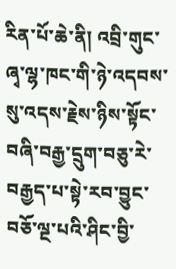རིན་པོ་ཆེ་ནི། འབྲི་གུང་ཞྭ་ལྷ་ཁང་གི་ཉེ་འདབས་སུ་འདས་རྗེས་ཉིས་སྟོང་བཞི་བརྒྱ་དྲུག་བཅུ་རེ་བརྒྱད་པ་སྟེ་རབ་བྱུང་བཅོ་ལྔ་པའི་ཤིང་བྱི་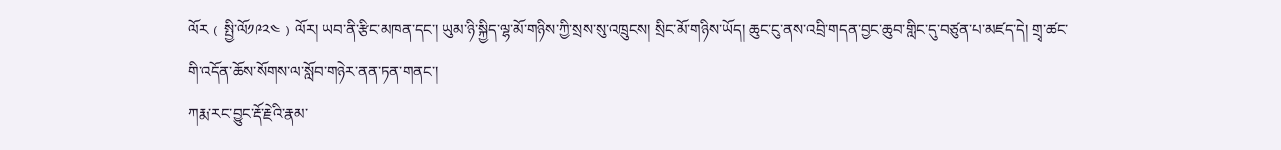ལོར﹙སྤྱི་ལོ༡༩༢༤﹚ལོར། ཡབ་ནི་རྩིང་མཁན་དང་། ཡུམ་ཉི་སྐྱིད་ལྷ་མོ་གཉིས་ཀྱི་སྲས་སུ་འཁྲུངས། སྲིང་མོ་གཉིས་ཡོད། ཆུང་ངུ་ནས་འབྲི་གདན་བྱང་ཆུབ་གླིང་དུ་བཙུན་པ་མཛད་དེ། གྲྭ་ཚང་གི་འདོན་ཆོས་སོགས་ལ་སློབ་གཉེར་ནན་ཏན་གནང་།
ཀརྨ་རང་བྱུང་རྡོ་རྗེའི་རྣམ་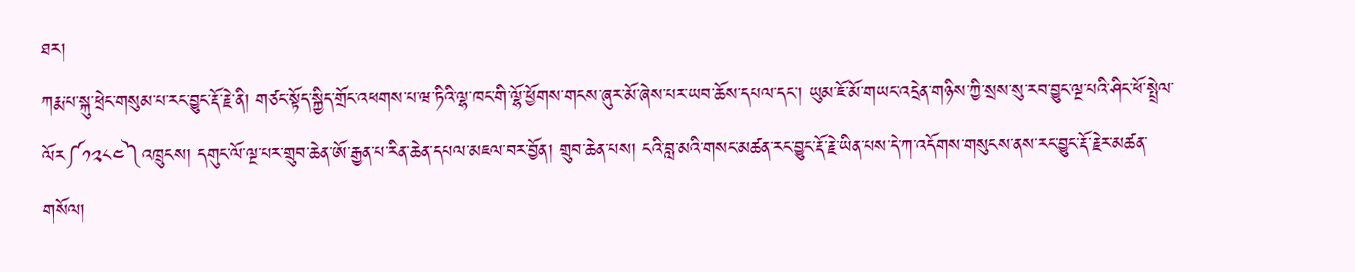ཐར།
ཀརྨ་པ་སྐུ་ཕྲེང་གསུམ་པ་རང་བྱུང་རྡོ་རྗེ་ནི། གཙང་སྟོད་སྐྱིད་གྲོང་འཕགས་པ་ཝ་ཏིའི་ལྷ་ཁང་གི་ལྷོ་ཕྱོགས་གངས་ཞུར་མོ་ཞེས་པར་ཡབ་ཆོས་དཔལ་དང་། ཡུམ་ཇོ་མོ་གཡང་འདྲེན་གཉིས་ཀྱི་སྲས་སུ་རབ་བྱུང་ལྔ་པའི་ཤིང་ཕོ་སྤྲེལ་ལོར༼༡༢༨༤༽འཁྲུངས། དགུང་ལོ་ལྔ་པར་གྲུབ་ཆེན་ཨོ་རྒྱན་པ་རིན་ཆེན་དཔལ་མཇལ་བར་བྱོན། གྲུབ་ཆེན་པས། ངའི་བླ་མའི་གསང་མཚན་རང་བྱུང་རྡོ་རྗེ་ཡིན་པས་དེ་ཀ་འདོགས་གསུངས་ནས་རང་བྱུང་རྡོ་རྗེར་མཚན་གསོལ།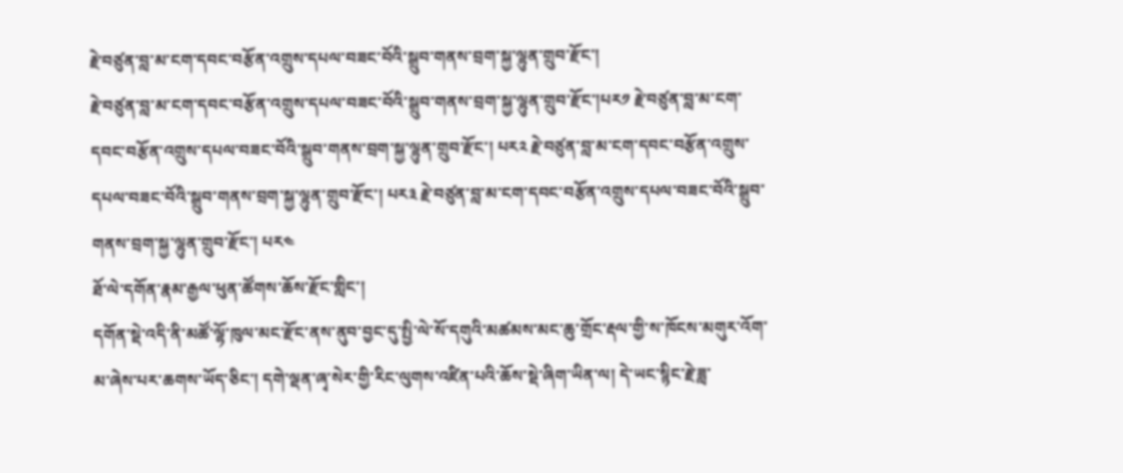རྗེ་བཙུན་བླ་མ་ངག་དབང་བརྩོན་འགྲུས་དཔལ་བཟང་བོའི་སྒྲུབ་གནས་བྲག་སྐྱ་ལྷུན་གྲུབ་རྫོང་།
རྗེ་བཙུན་བླ་མ་ངག་དབང་བརྩོན་འགྲུས་དཔལ་བཟང་བོའི་སྒྲུབ་གནས་བྲག་སྐྱ་ལྷུན་གྲུབ་རྫོང་།པར༡ རྗེ་བཙུན་བླ་མ་ངག་དབང་བརྩོན་འགྲུས་དཔལ་བཟང་བོའི་སྒྲུབ་གནས་བྲག་སྐྱ་ལྷུན་གྲུབ་རྫོང་། པར༢ རྗེ་བཙུན་བླ་མ་ངག་དབང་བརྩོན་འགྲུས་དཔལ་བཟང་བོའི་སྒྲུབ་གནས་བྲག་སྐྱ་ལྷུན་གྲུབ་རྫོང་། པར༣ རྗེ་བཙུན་བླ་མ་ངག་དབང་བརྩོན་འགྲུས་དཔལ་བཟང་བོའི་སྒྲུབ་གནས་བྲག་སྐྱ་ལྷུན་གྲུབ་རྫོང་། པར༤
ཐོ་ལེ་དགོན་རྣམ་རྒྱལ་ཕུན་ཚོགས་ཆོས་རྫོང་གླིང་།
དགོན་སྡེ་འདི་ནི་མཚོ་ལྷོ་ཁུལ་མང་རྫོང་ནས་ནུབ་བྱང་དུ་སྤྱི་ལེ་སོ་དགུའི་མཚམས་མང་ཆུ་གྲོང་རྡལ་གྱི་ས་ཁོངས་མགུར་འོག་མ་ཞེས་པར་ཆགས་ཡོད་ཅིང་། དགེ་ལྡན་ཞྭ་སེར་གྱི་རིང་ལུགས་འཛིན་པའི་ཆོས་སྡེ་ཞིག་ཡིན་ལ། དེ་ཡང་སྙིང་རྗེ་ཟླ་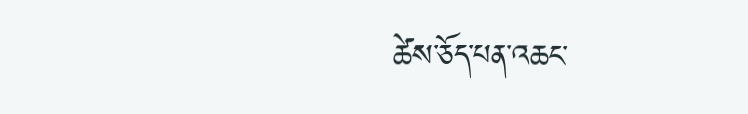ཚེས་ཅོད་པན་འཆང་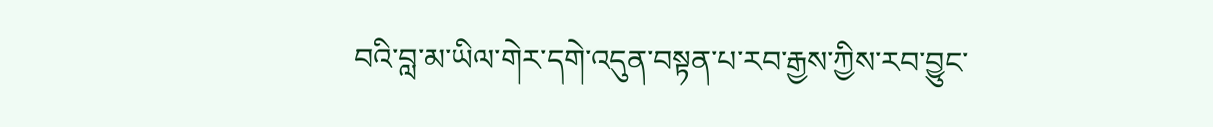བའི་བླ་མ་ཡིལ་གེར་དགེ་འདུན་བསྟན་པ་རབ་རྒྱས་ཀྱིས་རབ་བྱུང་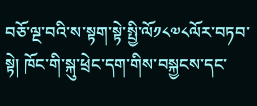བཅོ་ལྔ་བའི་ས་སྟག་སྟེ་སྤྱི་ལོ༡༨༧༨ལོར་བཏབ་སྟེ། ཁོང་གི་སྐུ་ཕྲེང་དག་གིས་བསྐྱངས་དང་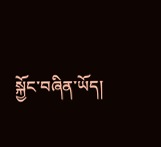སྐྱོང་བཞིན་ཡོད།